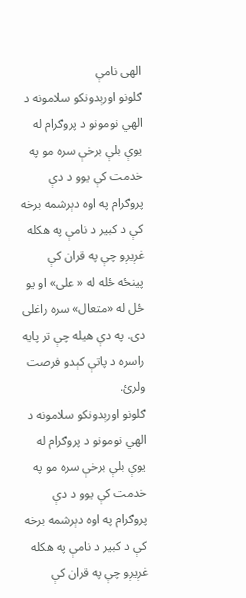الهی نامې
ګلونو اورېدونکو سلامونه د الهي نومونو د پروګرام له یوې بلې برخې سره مو په خدمت کې یوو د دې پروګرام په اوه دېرشمه برخه کې د کبیر د نامې په هکله غږیږو چې په قران کې پینځه ځله له « علی» او یو ځل له «متعال» سره راغلی دی. په دې هیله چې تر پایه راسره د پاتې کېدو فرصت ولرئ.
ګلونو اورېدونکو سلامونه د الهي نومونو د پروګرام له یوې بلې برخې سره مو په خدمت کې یوو د دې پروګرام په اوه دېرشمه برخه کې د کبیر د نامې په هکله غږیږو چې په قران کې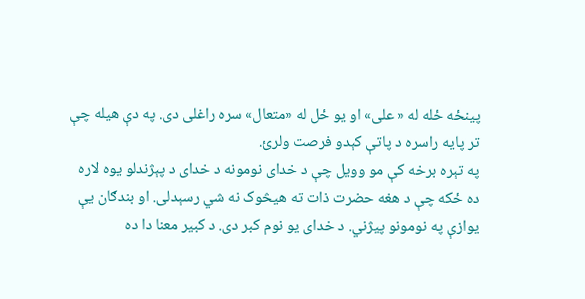پینځه ځله له « علی» او یو ځل له «متعال» سره راغلی دی. په دې هیله چې تر پایه راسره د پاتې کېدو فرصت ولرئ.
په تېره برخه کې مو وویل چې د خدای نومونه د خدای د پېژندلو یوه لاره ده ځکه چې د هغه حضرت ذات ته هیڅوک نه شي رسېدلی. او بندګان یې یوازې په نومونو پيژني. د خدای یو نوم کبر دی. د کبیر معنا دا ده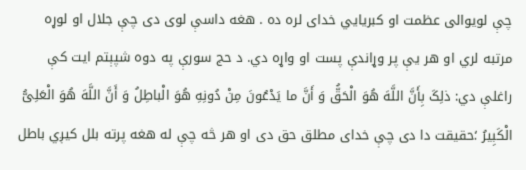چې لویوالی عظمت او کبریايي خدای لره ده . هغه داسې لوی دی چې جلال او لوړه مرتبه لري او هر یې پر وړاندې پست او واړه دي. د حج سورې په دوه شپېتم ایت کې راغلې دي: ذلِکَ بِأَنَّ اللَّهَ هُوَ الْحَقُّ وَ أَنَّ ما یَدْعُونَ مِنْ دُونِهِ هُوَ الْباطِلُ وَ أَنَّ اللَّهَ هُوَ الْعَلِیُّ الْکَبِیرُ ؛حقیقت دا دی چې خدای مطلق حق دی او هر څه چې له هغه پرته بلل کیږي باطل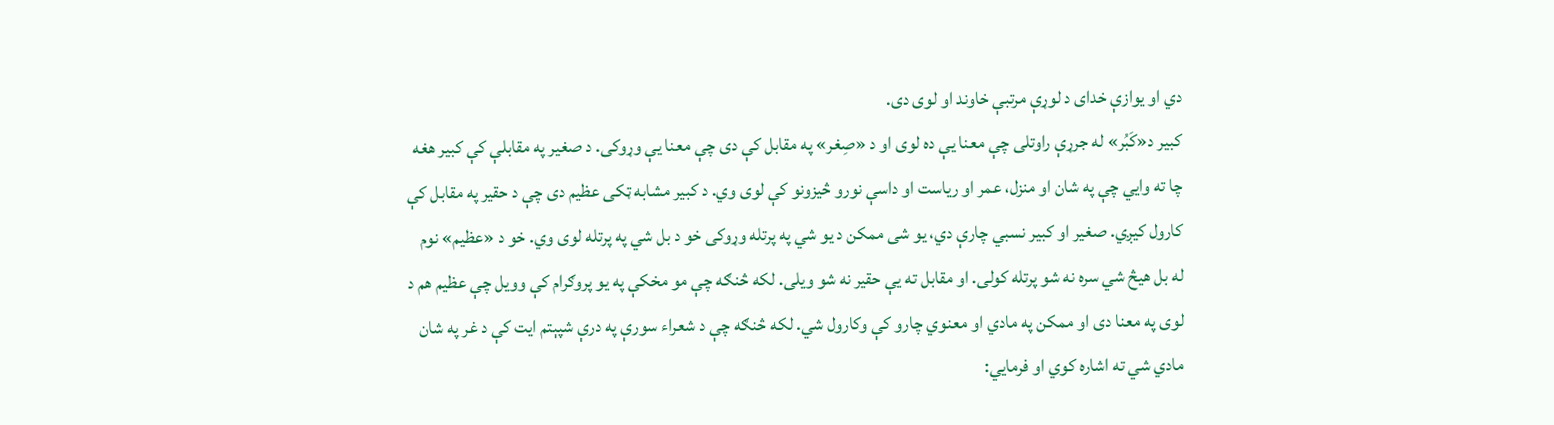دي او یوازې خدای د لوړې مرتبې خاوند او لوی دی.
کبیر د«کَبُر» له جرړې راوتلی چې معنا یې ده لوی او د «صِغر» په مقابل کې دی چې معنا یې وړوکی. د صغیر په مقابلې کې کبیر هغه چا ته وایي چې په شان او منزل، عمر او ریاست او داسې نورو څیزونو کې لوی وي. د کبیر مشابه ټکی عظیم دی چې د حقیر په مقابل کې کارول کیږي. صغیر او کبیر نسبي چارې دي، یو شی ممکن د یو شي په پرتله وړوکی خو د بل شي په پرتله لوی وي. خو د «عظیم» نوم له بل هیڅ شي سره نه شو پرتله کولی. او مقابل ته یې حقیر نه شو ویلی. لکه څنګه چې مو مخکې په یو پروګرام کې وویل چې عظیم هم د لوی په معنا دی او ممکن په مادي او معنوي چارو کې وکارول شي. لکه څنګه چې د شعراء سورې په درې شپېتم ایت کې د غر په شان مادي شي ته اشاره کوي او فرمایي: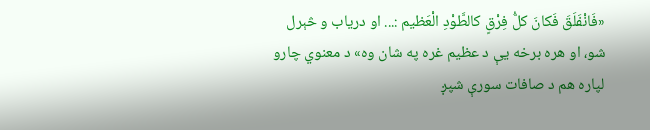«فَانْفَلَقَ فَکانَ کلُّ فِرْقٍ کالطَّوْدِ الْعَظیم :... او دریاب و څېرل شو، او هره برخه یې د عظیم غره په شان وه» د معنوي چارو لپاره هم د صافات سورې شپږ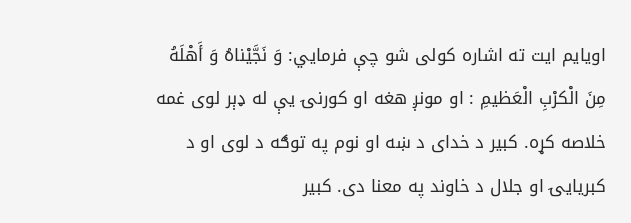اویایم ایت ته اشاره کولی شو چې فرمایي: وَ نَجَّیْناهُ وَ أَهْلَهُ مِنَ الْکرْبِ الْعَظیمِ : او مونږ هغه او کورنۍ یې له ډېر لوی غمه خلاصه کړه. کبیر د خدای د ښه او نوم په توګه د لوی او د کبریایۍ او جلال د خاوند په معنا دی. کبیر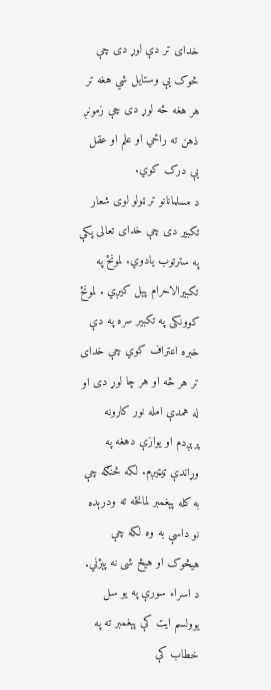خدای تر دې لوړ دی چې څوک یې وستایل شي هغه تر هر هغه څه لوړ دی چې زمونږ ذهن ته راځي او علم او عقل یې درک کوي.
د مسلمانانو تر ټولو لوی شعار تکبیر دی چې خدای تعالی پکې په سترتوب یادوي. لمونځ په تکبیرالاحرام پېل کیږي . لمونځ کوونکی په تکبیر سره په دې خبره اعتراف کوي چې خدای تر هر څه او هر چا لوړ دی او له همدې امله نور کارونه پرېږدم او یوازې دهغه په وړاندې ټیټیږم. لکه څنګه چې به کله پېغمبر لمانځه ته ودرېده نو داسې به وه لکه چې هیڅوک او هیڅ شی نه پېژني. د اسراء سورې په یو سل یوولسم ایت کې پېغمبر ته په خطاب کې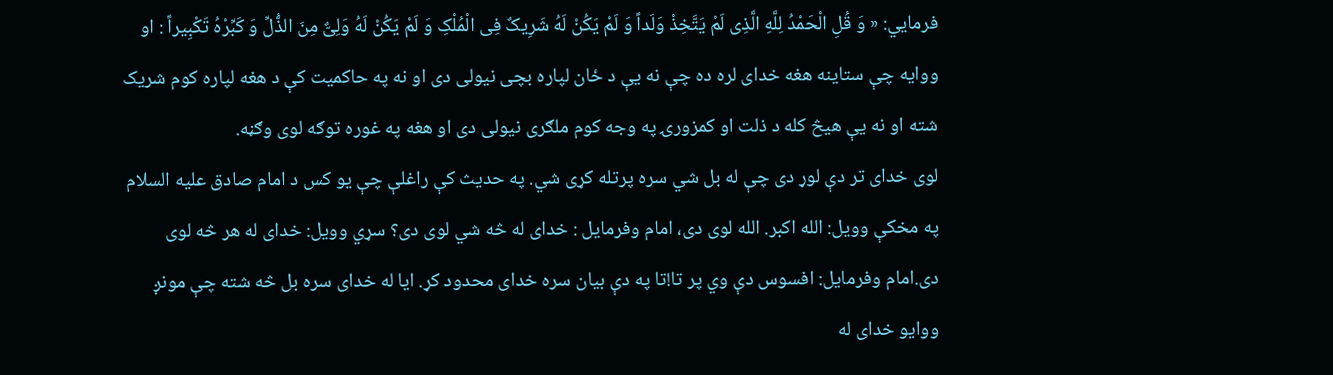فرمایي: « وَ قُلِ الْحَمْدُ لِلَّهِ الَّذِی لَمْ یَتَّخِذْ وَلَداً وَ لَمْ یَکُنْ لَهُ شَرِیکٌ فِی الْمُلْکِ وَ لَمْ یَکُنْ لَهُ وَلِیٌّ مِنَ الذُّلِّ وَ کَبِّرْهُ تَکْبِیراً : او ووایه چې ستاینه هغه خدای لره ده چې نه یې د ځان لپاره بچی نیولی دی او نه په حاکمیت کې د هغه لپاره کوم شریک شته او نه یې هیڅ کله د ذلت او کمزورۍ په وجه کوم ملګری نیولی دی او هغه په غوره توګه لوی وګڼه.
لوی خدای تر دې لوړ دی چې له بل شي سره پرتله کړی شي. په حدیث کې راغلې چې یو کس د امام صادق علیه السلام په مخکې وویل: الله اکبر. الله لوی دی، امام وفرمایل : خدای له څه شي لوی دی؟ سړي وویل: خدای له هر څه لوی دی.امام وفرمایل: افسوس دې وي پر تا!تا په دې بیان سره خدای محدود کړ. ایا له خدای سره بل څه شته چې مونږ ووایو خدای له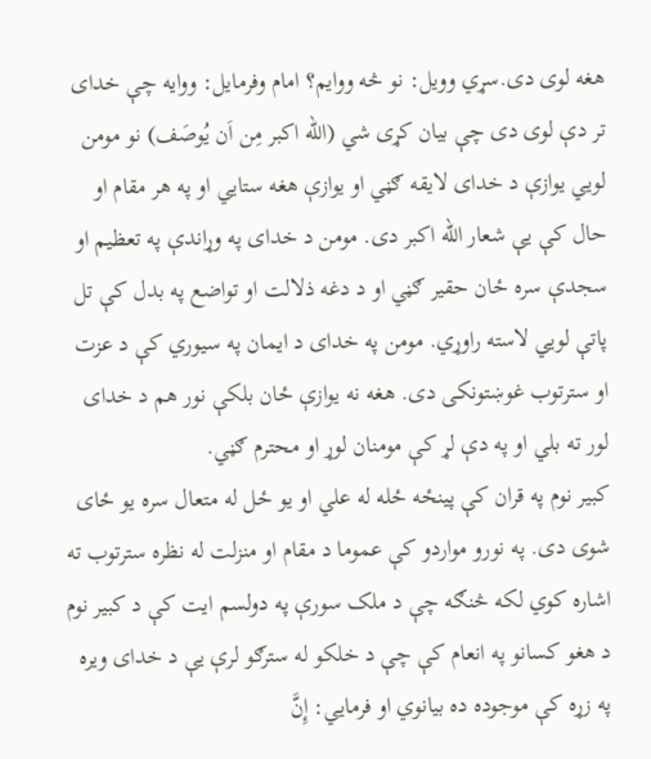هغه لوی دی.سړي وویل: نو څه ووایم؟ امام وفرمایل: ووایه چې خدای تر دې لوی دی چې بیان کړی شي (الله اکبر مِن اَن یُوصَف) نو مومن لویي یوازې د خدای لایقه ګڼي او یوازې هغه ستایي او په هر مقام او حال کې یې شعار الله اکبر دی. مومن د خدای په وړاندې په تعظیم او سجدې سره ځان حقیر ګڼي او د دغه ذلالت او تواضع په بدل کې تل پاتې لویي لاسته راوړي. مومن په خدای د ایمان په سیوري کې د عزت او سترتوب غوښتونکی دی. هغه نه یوازې ځان بلکې نور هم د خدای لور ته بلي او په دې لړ کې مومنان لوړ او محترم ګڼي.
کبیر نوم په قران کې پینځه ځله له علي او یو ځل له متعال سره یو ځای شوی دی. په نورو مواردو کې عموما د مقام او منزلت له نظره سترتوب ته اشاره کوي لکه څنګه چې د ملک سورې په دولسم ایت کې د کبیر نوم د هغو کسانو په انعام کې چې د خلکو له سترګو لرې یې د خدای ویره په زړه کې موجوده ده بیانوي او فرمایي: إِنَّ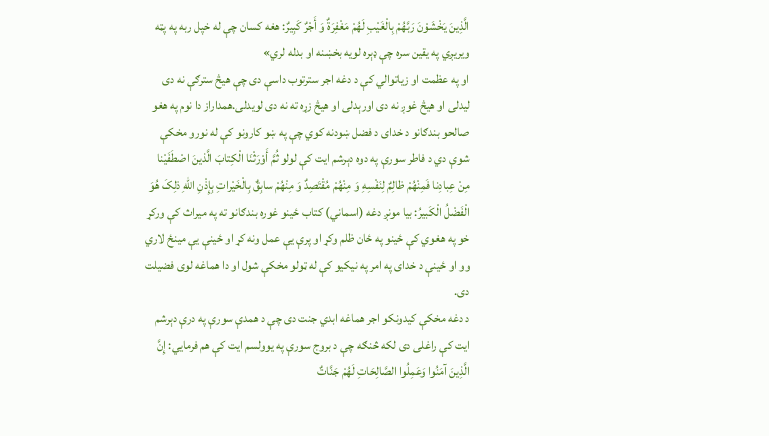الَّذِینَ یَخْشَوْنَ رَبَّهُمْ بِالْغَیْبِ لَهُمْ مَغْفِرَةٌ وَ أَجْرٌ کَبِیرٌ: هغه کسان چې له خپل ربه په پټه ویریږي په یقین سره چې ډېره لویه بخښنه او بدله لري»
او په عظمت او زیاتوالي کې د دغه اجر سترتوب داسې دی چې هیڅ سترګې نه دی لیدلی او هیڅ غوږ نه دی اورېدلی او هیڅ زړه ته نه دی لویدلی.همداراز دا نوم په هغو صالحو بندګانو د خدای د فضل ښودنه کوي چې په ښو کارونو کې له نورو مخکې شوې دي د فاطر سورې په دوه دېرشم ایت کې لولو ثُمَّ أَوْرَثْنَا الْکِتابَ الَّذینَ اصْطَفَیْنا مِنْ عِبادِنا فَمِنْهُمْ ظالِمٌ لِنَفْسِهِ وَ مِنْهُمْ مُقْتَصِدٌ وَ مِنْهُمْ سابِقٌ بِالْخَیْراتِ بِإِذْنِ اللهِ ذلِکَ هُوَ الْفَضْلُ الْکَبیرُ: بیا مونږ دغه (اسماني) کتاب ځینو غوره بندګانو ته په میراث کې ورکړ خو په هغوي کې ځینو په ځان ظلم وکړ او پرې یې عمل ونه کړ او ځینې یې مینځ لاري وو او ځینې د خدای په امر په نیکیو کې له ټولو مخکې شول او دا هماغه لوی فضیلت دی.
د دغه مخکې کیدونکو اجر هماغه ابدي جنت دی چې د همدې سورې په درې دېرشم ایت کې راغلی دی لکه څنګه چې د بروج سورې په یوولسم ایت کې هم فرمایي: إِنَّ الَّذِینَ آمَنُوا وَعَمِلُوا الصَّالِحَاتِ لَهُمْ جَنَّاتٌ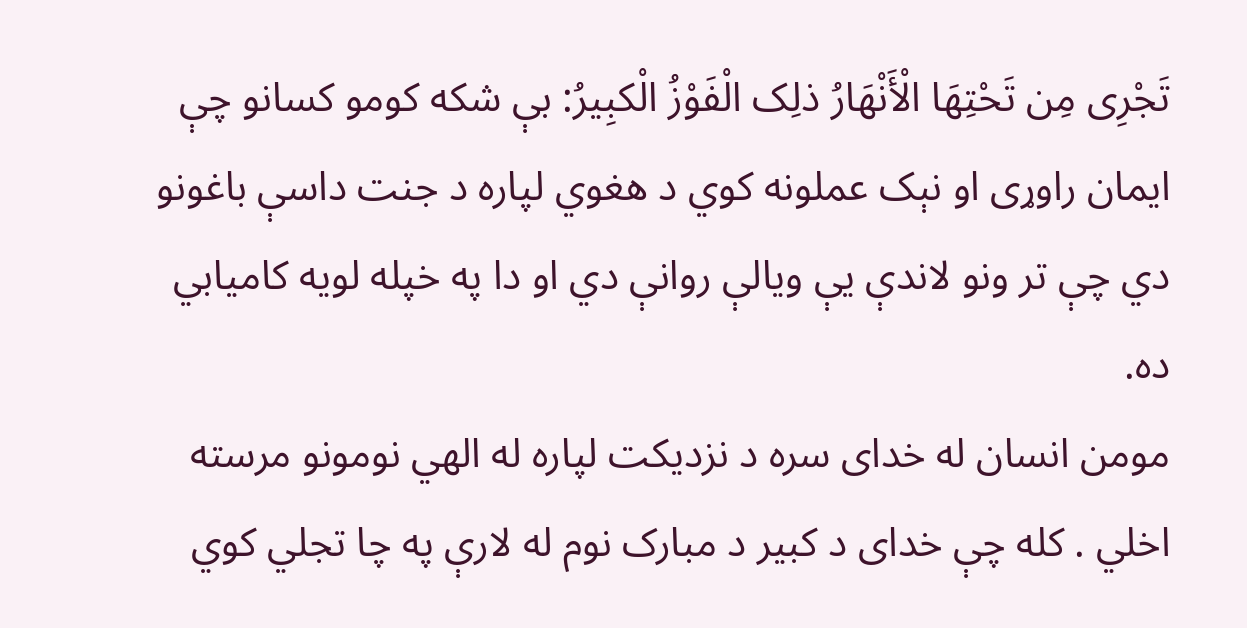تَجْرِی مِن تَحْتِهَا الْأَنْهَارُ ذلِک الْفَوْزُ الْکبِیرُ: بې شکه کومو کسانو چې ایمان راوړی او نېک عملونه کوي د هغوي لپاره د جنت داسې باغونو دي چې تر ونو لاندې یې ویالې روانې دي او دا په خپله لویه کامیابي ده.
مومن انسان له خدای سره د نزدیکت لپاره له الهي نومونو مرسته اخلي . کله چې خدای د کبیر د مبارک نوم له لارې په چا تجلي کوي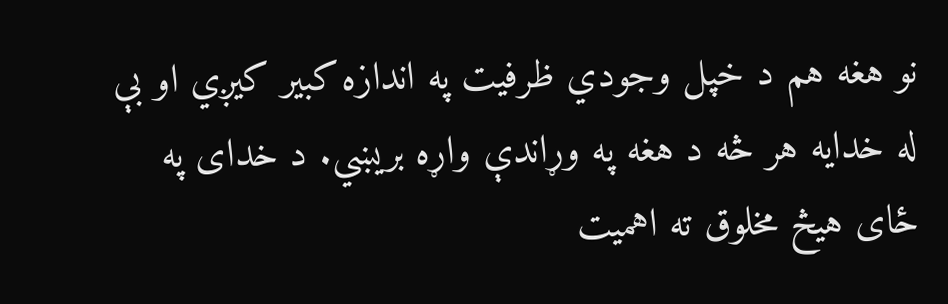نو هغه هم د خپل وجودي ظرفیت په اندازه کبیر کیږي او بې له خدایه هر څه د هغه په وړاندې واړه بریښي. د خدای په ځای هیڅ مخلوق ته اهمیت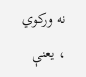نه ورکوي ، یعنې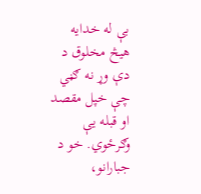بې له خدایه هیڅ مخلوق د دې وړ نه ګڼي چې خپل مقصد او قبله یې وګرځوي. خو د جبارانو،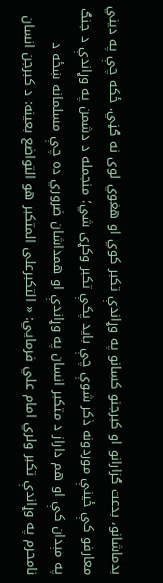بدماشانو، بدعت ګزارانو او کبرجنو کسانو په وړاندې تکبر کوي او هغوي لوی نه ګڼي. ځکه چې په دیني معارفو کې ځینې موردونه ذکر شوې چې باید پکې تکبر وکړی شي؛ منجمله د دشمن په وړاندې د جنګ په مېدان کې او هم داراز د متکبر انسان په وړاندې او همداشان ضروري ده چې مسلمانه ښځه د نامحرم په وړاندې تکبر ولري امام علي فرمايي: « التکبرعلی المتکبر هو التواضع بعینه: د کبرجن انسان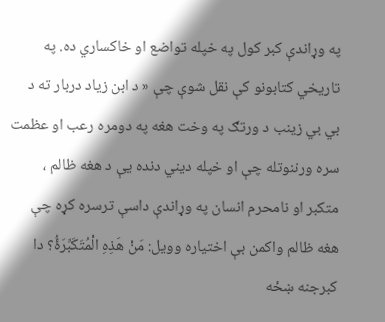په وړاندې کبر کول په خپله تواضع او خاکساري ده. په تاریخي کتابونو کې نقل شوې چې « د ابن زیاد دربار ته د بي بي زینب د ورتګ په وخت هغه په دومره رعب او عظمت سره ورننوتله چې او خپله دیني دنده یې د هغه ظالم ، متکبر او نامحرم انسان په وړاندې داسې ترسره کړه چې هغه ظالم واکمن بې اختیاره وویل: مَنْ هَذِهِ الْمُتَکَبِّرَۀُ؟ دا کبرجنه ښځه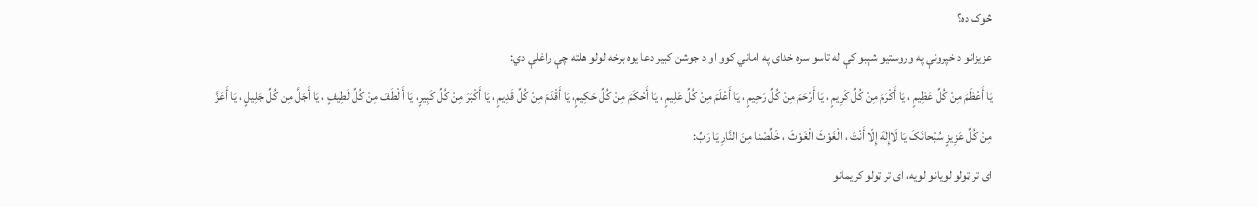څوک ده؟
عزیزانو د خپرونې په وروستیو شېبو کې له تاسو سره خدای په اماني کوو او د جوشن کبیر دعا یوه برخه لولو هلته چې راغلې دي:
یَا أَعْظَمَ مِنْ کُلِّ عَظِیمٍ ، یَا أَکْرَمَ مِنْ کُلِّ کَرِیمٍ ، یَا أَرْحَمَ مِنْ کُلِّ رَحِیمٍ ، یَا أَعْلَمَ مِنْ کُلِّ عَلِیمٍ ، یَا أَحْکَمَ مِنْ کُلِّ حَکِیمٍ، یَا أَقْدَمَ مِنْ کُلِّ قَدِیمٍ ، یَا أَکْبَرَ مِنْ کُلِّ کَبِیرٍ، یَا أَ لْطَفَ مِنْ کُلِّ لَطِیفٍ ، یَا أَجَلَّ مِن کُلِّ جَلِیلٍ ، یَا أَعَزَّ مِنْ کُلِّ عَزِیزٍ سُبْحانَکَ یَا لَاإِلٰهَ إِلّا أَنْتَ ، الْغَوْثَ الْغَوْثَ ، خَلِّصْنا مِنَ النَّارِ یَا رَبِّ:
ای تر ټولو لویانو لویه، ای تر ټولو کریمانو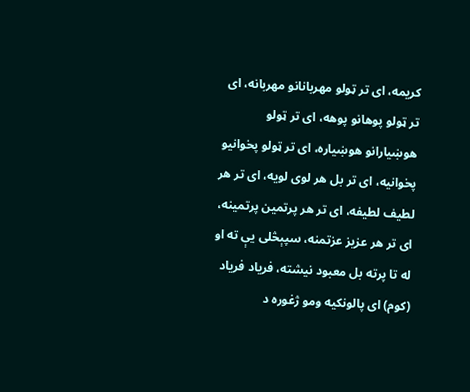کریمه، ای تر ټولو مهربانانو مهربانه، ای تر ټولو پوهانو پوهه، ای تر ټولو هوښیارانو هوښیاره، ای تر ټولو پخوانیو پخوانیه، ای تر بل هر لوی لویه، ای تر هر لطیف لطیفه، ای تر هر پرتمین پرتمینه، ای تر هر عزیز عزتمنه، سپېڅلی یې ته او له تا پرته بل معبود نیشته، فریاد فریاد (کوم) ای پالونکیه ومو ژغوره د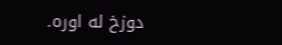دوزخ له اوره.